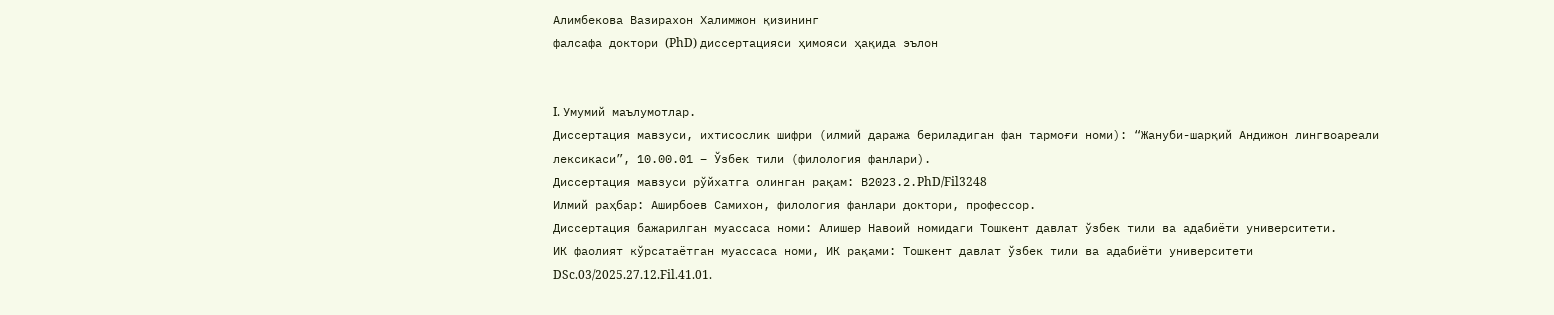Алимбекова Вазирахон Халимжон қизининг
фалсафа доктори (PhD) диссертацияси ҳимояси ҳақида эълон


I. Умумий маълумотлар.
Диссертация мавзуси, ихтисослик шифри (илмий даража бериладиган фан тармоғи номи): “Жануби-шарқий Андижон лингвоареали лексикаси”, 10.00.01 – Ўзбек тили (филология фанлари).
Диссертация мавзуси рўйхатга олинган рақам: В2023.2.PhD/Fil3248
Илмий раҳбар: Аширбоев Самихон, филология фанлари доктори, профессор.
Диссертация бажарилган муассаса номи: Алишер Навоий номидаги Тошкент давлат ўзбек тили ва адабиёти университети.
ИК фаолият кўрсатаётган муассаса номи, ИК рақами: Тошкент давлат ўзбек тили ва адабиёти университети DSc.03/2025.27.12.Fil.41.01.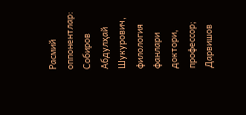Расмий оппонентлар: Собиров Абдулҳай Шукурович, филология фанлари доктори, профессор; Дарвишов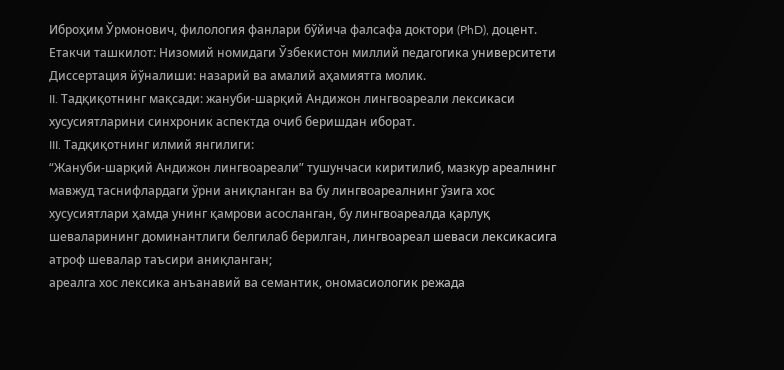Иброҳим Ўрмонович, филология фанлари бўйича фалсафа доктори (PhD), доцент.
Етакчи ташкилот: Низомий номидаги Ўзбекистон миллий педагогика университети
Диссертация йўналиши: назарий ва амалий аҳамиятга молик.
II. Тадқиқотнинг мақсади: жануби-шарқий Андижон лингвоареали лексикаси хусусиятларини синхроник аспектда очиб беришдан иборат.
III. Тадқиқотнинг илмий янгилиги:
“Жануби-шарқий Андижон лингвоареали” тушунчаси киритилиб, мазкур ареалнинг мавжуд таснифлардаги ўрни аниқланган ва бу лингвоареалнинг ўзига хос хусусиятлари ҳамда унинг қамрови асосланган, бу лингвоареалда қарлуқ шеваларининг доминантлиги белгилаб берилган, лингвоареал шеваси лексикасига атроф шевалар таъсири аниқланган;
ареалга хос лексика анъанавий ва семантик, ономасиологик режада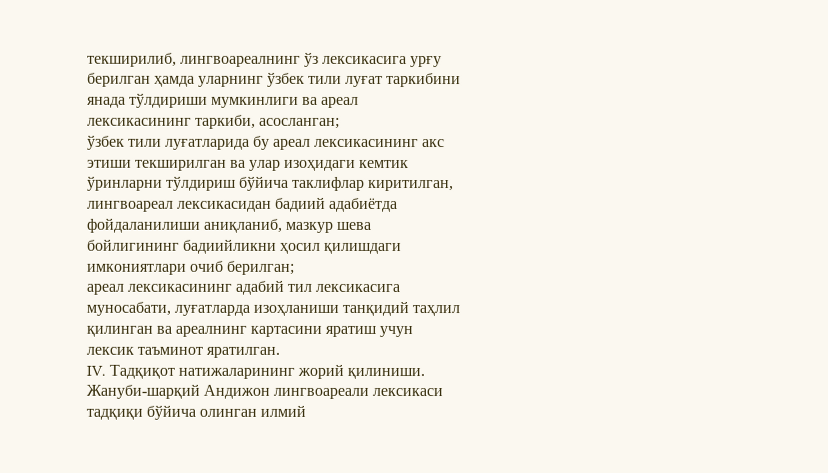текширилиб, лингвоареалнинг ўз лексикасига урғу берилган ҳамда уларнинг ўзбек тили луғат таркибини янада тўлдириши мумкинлиги ва ареал лексикасининг таркиби, асосланган;
ўзбек тили луғатларида бу ареал лексикасининг акс этиши текширилган ва улар изоҳидаги кемтик ўринларни тўлдириш бўйича таклифлар киритилган, лингвоареал лексикасидан бадиий адабиётда фойдаланилиши аниқланиб, мазкур шева бойлигининг бадиийликни ҳосил қилишдаги имкониятлари очиб берилган;
ареал лексикасининг адабий тил лексикасига муносабати, луғатларда изоҳланиши танқидий таҳлил қилинган ва ареалнинг картасини яратиш учун лексик таъминот яратилган.
IV. Тадқиқот натижаларининг жорий қилиниши. Жануби-шарқий Андижон лингвоареали лексикаси тадқиқи бўйича олинган илмий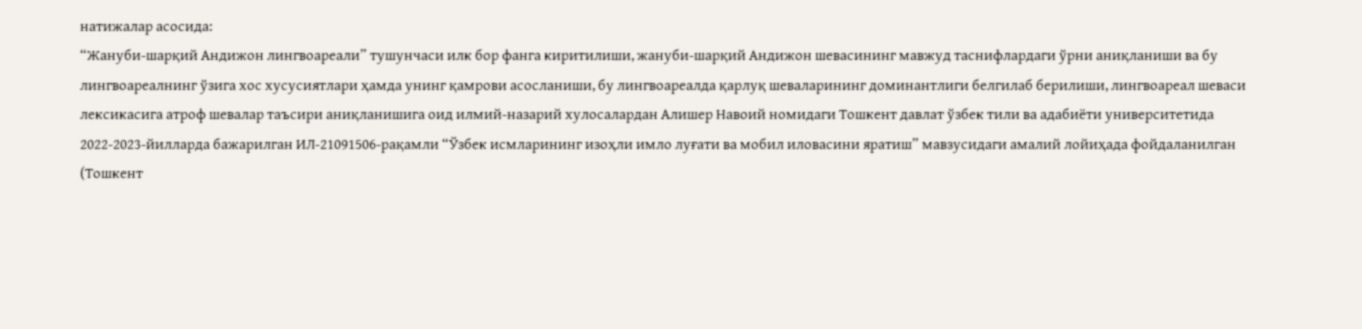натижалар асосида:
“Жануби-шарқий Андижон лингвоареали” тушунчаси илк бор фанга киритилиши, жануби-шарқий Андижон шевасининг мавжуд таснифлардаги ўрни аниқланиши ва бу лингвоареалнинг ўзига хос хусусиятлари ҳамда унинг қамрови асосланиши, бу лингвоареалда қарлуқ шеваларининг доминантлиги белгилаб берилиши, лингвоареал шеваси лексикасига атроф шевалар таъсири аниқланишига оид илмий-назарий хулосалардан Алишер Навоий номидаги Тошкент давлат ўзбек тили ва адабиёти университетида 2022-2023-йилларда бажарилган ИЛ-21091506-рақамли “Ўзбек исмларининг изоҳли имло луғати ва мобил иловасини яратиш” мавзусидаги амалий лойиҳада фойдаланилган (Тошкент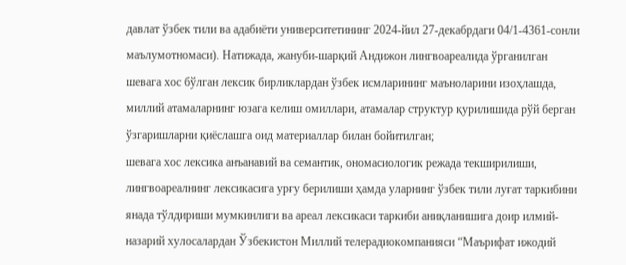давлат ўзбек тили ва адабиёти университетининг 2024-йил 27-декабрдаги 04/1-4361-сонли маълумотномаси). Натижада, жануби-шарқий Андижон лингвоареалида ўрганилган шевага хос бўлган лексик бирликлардан ўзбек исмларининг маъноларини изоҳлашда, миллий атамаларнинг юзага келиш омиллари, атамалар структур қурилишида рўй берган ўзгаришларни қиёслашга оид материаллар билан бойитилган;
шевага хос лексика анъанавий ва семантик, ономасиологик режада текширилиши, лингвоареалнинг лексикасига урғу берилиши ҳамда уларнинг ўзбек тили луғат таркибини янада тўлдириши мумкинлиги ва ареал лексикаси таркиби аниқланишига доир илмий-назарий хулосалардан Ўзбекистон Миллий телерадиокомпанияси “Маърифат ижодий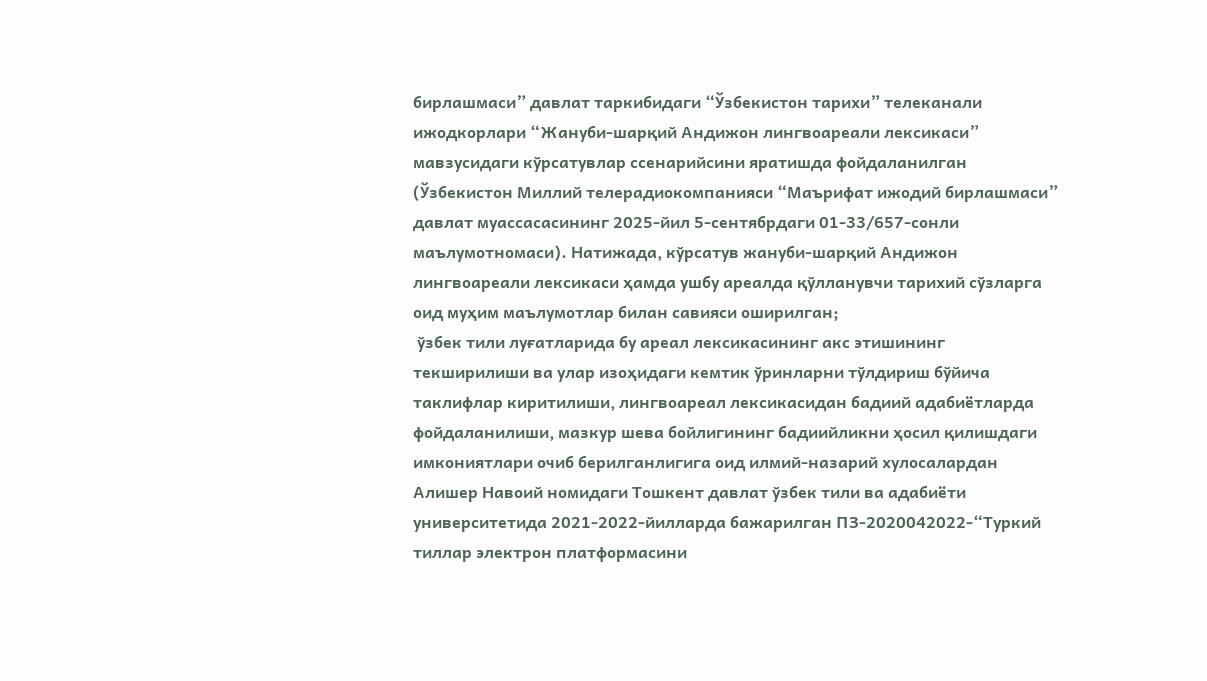бирлашмаси” давлат таркибидаги “Ўзбекистон тарихи” телеканали ижодкорлари “Жануби-шарқий Андижон лингвоареали лексикаси” мавзусидаги кўрсатувлар ссенарийсини яратишда фойдаланилган (Ўзбекистон Миллий телерадиокомпанияси “Маърифат ижодий бирлашмаси” давлат муассасасининг 2025-йил 5-сентябрдаги 01-33/657-сонли маълумотномаси). Натижада, кўрсатув жануби-шарқий Андижон лингвоареали лексикаси ҳамда ушбу ареалда қўлланувчи тарихий сўзларга оид муҳим маълумотлар билан савияси оширилган;
 ўзбек тили луғатларида бу ареал лексикасининг акс этишининг текширилиши ва улар изоҳидаги кемтик ўринларни тўлдириш бўйича таклифлар киритилиши, лингвоареал лексикасидан бадиий адабиётларда фойдаланилиши, мазкур шева бойлигининг бадиийликни ҳосил қилишдаги имкониятлари очиб берилганлигига оид илмий-назарий хулосалардан Алишер Навоий номидаги Тошкент давлат ўзбек тили ва адабиёти университетида 2021-2022-йилларда бажарилган ПЗ-2020042022-“Туркий тиллар электрон платформасини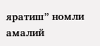яратиш” номли амалий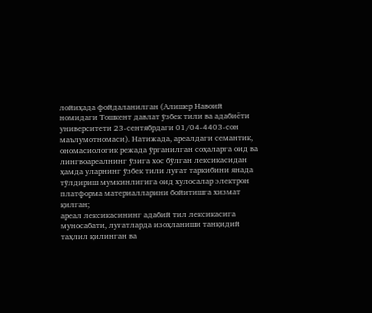лойиҳада фойдаланилган (Алишер Навоий номидаги Тошкент давлат ўзбек тили ва адабиёти университети 23-сентябрдаги 01/04-4403-сон маълумотномаси). Натижада, ареалдаги семантик, ономасиологик режада ўрганилган соҳаларга оид ва лингвоареалнинг ўзига хос бўлган лексикасидан ҳамда уларнинг ўзбек тили луғат таркибини янада тўлдириш мумкинлигига оид хулосалар электрон платформа материалларини бойитишга хизмат қилган;
ареал лексикасининг адабий тил лексикасига муносабати, луғатларда изоҳланиши танқидий таҳлил қилинган ва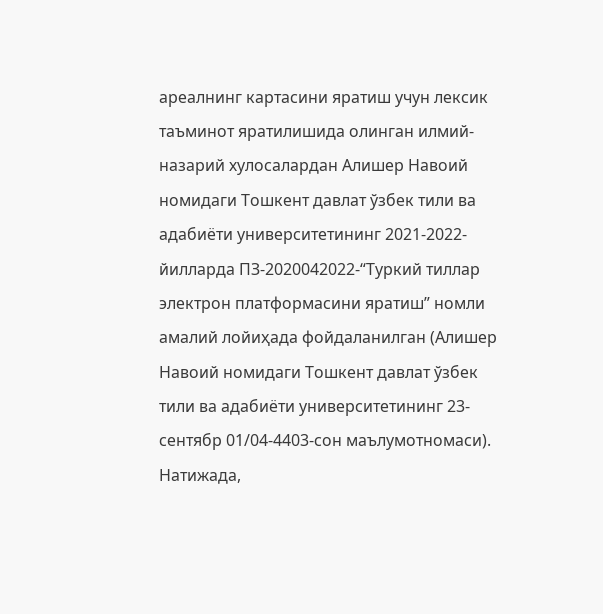ареалнинг картасини яратиш учун лексик таъминот яратилишида олинган илмий-назарий хулосалардан Алишер Навоий номидаги Тошкент давлат ўзбек тили ва адабиёти университетининг 2021-2022-йилларда ПЗ-2020042022-“Туркий тиллар электрон платформасини яратиш” номли амалий лойиҳада фойдаланилган (Алишер Навоий номидаги Тошкент давлат ўзбек тили ва адабиёти университетининг 23-сентябр 01/04-4403-сон маълумотномаси). Натижада,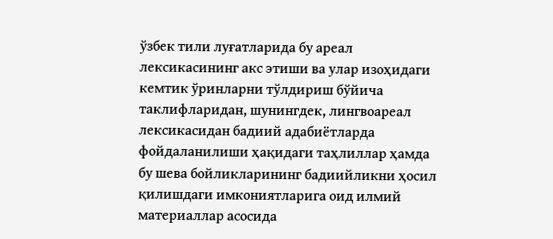ўзбек тили луғатларида бу ареал лексикасининг акс этиши ва улар изоҳидаги кемтик ўринларни тўлдириш бўйича таклифларидан, шунингдек, лингвоареал лексикасидан бадиий адабиётларда фойдаланилиши ҳақидаги таҳлиллар ҳамда бу шева бойликларининг бадиийликни ҳосил қилишдаги имкониятларига оид илмий материаллар асосида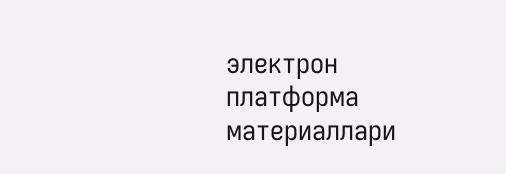электрон платформа материаллари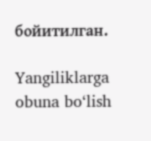бойитилган.

Yangiliklarga obuna bo‘lish